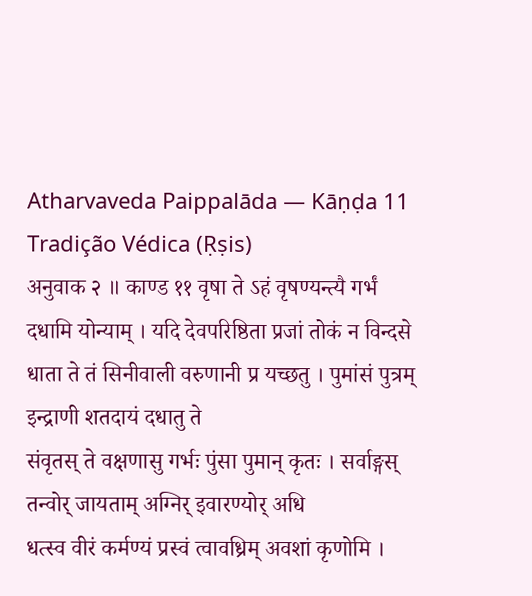Atharvaveda Paippalāda — Kāṇḍa 11
Tradição Védica (Ṛṣis)
अनुवाक २ ॥ काण्ड ११ वृषा ते ऽहं वृषण्यन्त्यै गर्भं दधामि योन्याम् । यदि देवपरिष्ठिता प्रजां तोकं न विन्दसे
धाता ते तं सिनीवाली वरुणानी प्र यच्छतु । पुमांसं पुत्रम् इन्द्राणी शतदायं दधातु ते
संवृतस् ते वक्षणासु गर्भः पुंसा पुमान् कृतः । सर्वाङ्गस् तन्वोर् जायताम् अग्निर् इवारण्योर् अधि
धत्स्व वीरं कर्मण्यं प्रस्वं त्वावध्रिम् अवशां कृणोमि ।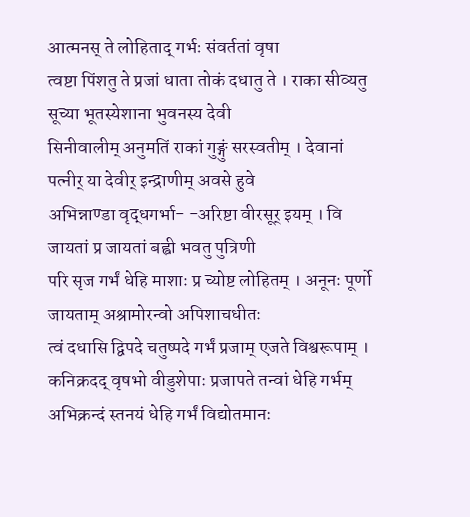आत्मनस् ते लोहिताद् गर्भः संवर्ततां वृषा
त्वष्टा पिंशतु ते प्रजां धाता तोकं दधातु ते । राका सीव्यतु सूच्या भूतस्येशाना भुवनस्य देवी
सिनीवालीम् अनुमतिं राकां गुङ्गुं सरस्वतीम् । देवानां पत्नीर् या देवीर् इन्द्राणीम् अवसे हुवे
अभिन्नाण्डा वृद्धगर्भा- -अरिष्टा वीरसूर् इयम् । वि जायतां प्र जायतां बह्वी भवतु पुत्रिणी
परि सृज गर्भं धेहि माशाः प्र च्योष्ट लोहितम् । अनूनः पूर्णो जायताम् अश्रामोरन्वो अपिशाचधीतः
त्वं दधासि द्विपदे चतुष्पदे गर्भं प्रजाम् एजते विश्वरूपाम् । कनिक्रदद् वृषभो वीडुशेपाः प्रजापते तन्वां धेहि गर्भम्
अभिक्रन्दं स्तनयं धेहि गर्भं विद्योतमानः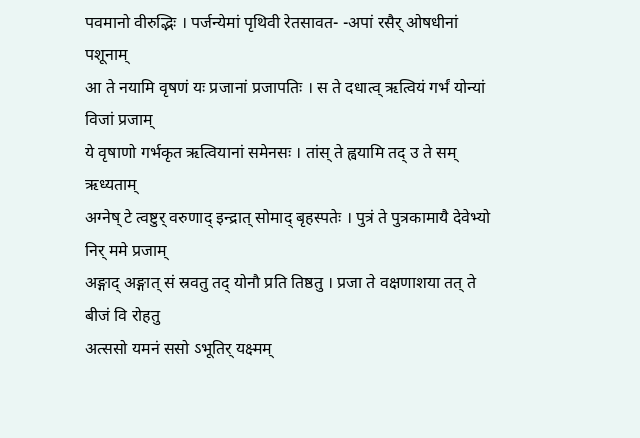पवमानो वीरुद्भिः । पर्जन्येमां पृथिवी रेतसावत- -अपां रसैर् ओषधीनां पशूनाम्
आ ते नयामि वृषणं यः प्रजानां प्रजापतिः । स ते दधात्व् ऋत्वियं गर्भं योन्यां विजां प्रजाम्
ये वृषाणो गर्भकृत ऋत्वियानां समेनसः । तांस् ते ह्वयामि तद् उ ते सम् ऋध्यताम्
अग्नेष् टे त्वष्टुर् वरुणाद् इन्द्रात् सोमाद् बृहस्पतेः । पुत्रं ते पुत्रकामायै देवेभ्यो निर् ममे प्रजाम्
अङ्गाद् अङ्गात् सं स्रवतु तद् योनौ प्रति तिष्ठतु । प्रजा ते वक्षणाशया तत् ते बीजं वि रोहतु
अत्ससो यमनं ससो ऽभूतिर् यक्ष्मम्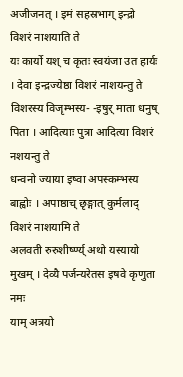अजीजनत् । इमं सहस्रभाग् इन्द्रो विशरं नाशयाति ते
यः कार्यो यश् च कृतः स्वयंजा उत हार्यः । देवा इन्द्रज्येष्ठा विशरं नाशयन्तु ते
विशरस्य विजृम्भस्य- -इषुर् माता धनुष् पिता । आदित्याः पुत्रा आदित्या विशरं नशयन्तु ते
धन्वनो ज्याया इष्वा अपस्कम्भस्य बाह्वोः । अपाष्ठाच् छृङ्गात् कुर्मलाद् विशरं नाशयामि ते
अलवती रुरुशीर्ष्ण्य् अथो यस्यायो मुखम् । देव्यै पर्जन्यरेतस इषवे कृणुता नमः
याम् अत्रयो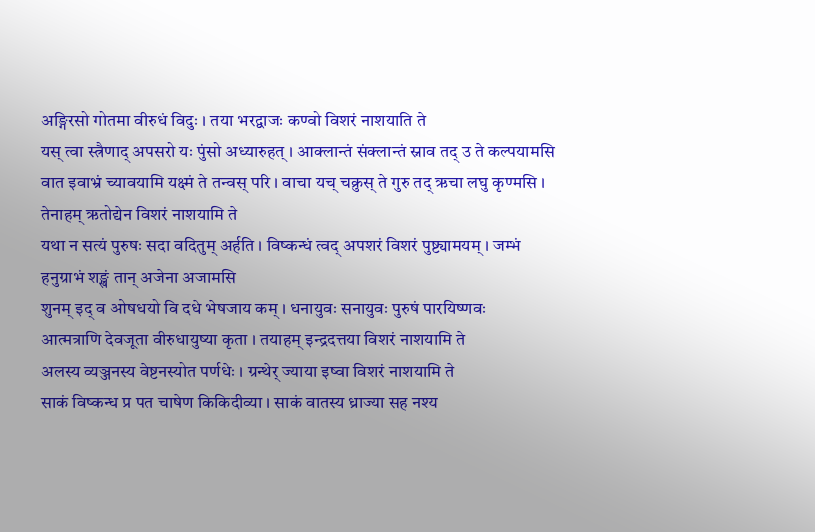अङ्गिरसो गोतमा वीरुधं विदुः । तया भरद्वाजः कण्वो विशरं नाशयाति ते
यस् त्वा स्त्रैणाद् अपसरो यः पुंसो अध्यारुहत् । आक्लान्तं संक्लान्तं स्नाव तद् उ ते कल्पयामसि
वात इवाभ्रं च्यावयामि यक्ष्मं ते तन्वस् परि । वाचा यच् चक्रुस् ते गुरु तद् ऋचा लघु कृण्मसि । तेनाहम् ऋतोद्येन विशरं नाशयामि ते
यथा न सत्यं पुरुषः सदा वदितुम् अर्हति । विष्कन्धं त्वद् अपशरं विशरं पुष्ट्यामयम् । जम्भं हनुग्राभं शङ्खं तान् अजेना अजामसि
शुनम् इद् व ओषधयो वि दधे भेषजाय कम् । धनायुवः सनायुवः पुरुषं पारयिष्णवः
आत्मत्राणि देवजूता वीरुधायुष्या कृता । तयाहम् इन्द्रदत्तया विशरं नाशयामि ते
अलस्य व्यञ्जनस्य वेष्टनस्योत पर्णधेः । ग्रन्थेर् ज्याया इष्वा विशरं नाशयामि ते
साकं विष्कन्ध प्र पत चाषेण किकिदीव्या । साकं वातस्य ध्राज्या सह नश्य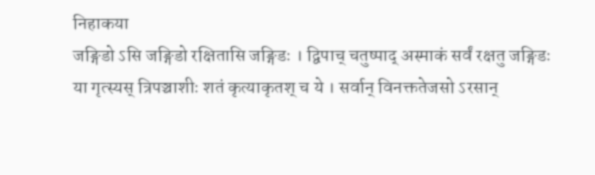निहाकया
जङ्गिडो ऽसि जङ्गिडो रक्षितासि जङ्गिडः । द्विपाच् चतुष्पाद् अस्माकं सर्वं रक्षतु जङ्गिडः
या गृत्स्यस् त्रिपञ्चाशीः शतं कृत्याकृतश् च ये । सर्वान् विनक्ततेजसो ऽरसान्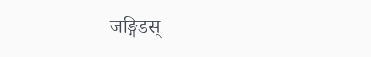जङ्गिडस्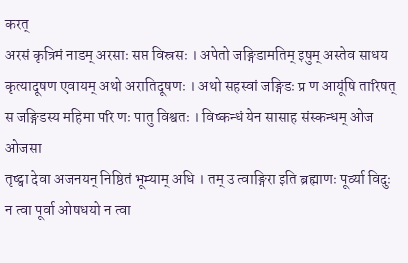करत्
अरसं कृत्रिमं नाडम् अरसाः सप्त विस्रसः । अपेतो जङ्गिडामतिम् इषुम् अस्तेव साधय
कृत्यादूषण एवायम् अथो अरातिदूषणः । अथो सहस्वां जङ्गिडः प्र ण आयूंषि तारिषत्
स जङ्गिडस्य महिमा परि णः पातु विश्वतः । विष्कन्धं येन सासाह संस्कन्धम् ओज ओजसा
तृष्ट्वा देवा अजनयन् निष्ठितं भूम्याम् अधि । तम् उ त्वाङ्गिरा इति ब्रह्माणः पूर्व्या विदुः
न त्वा पूर्वा ओषधयो न त्वा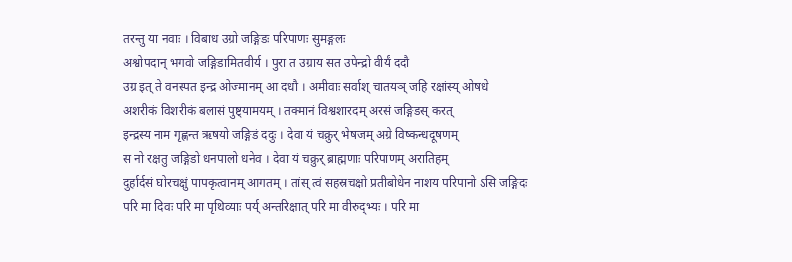तरन्तु या नवाः । विबाध उग्रो जङ्गिडः परिपाणः सुमङ्गलः
अश्वोपदान् भगवो जङ्गिडामितवीर्य । पुरा त उग्राय सत उपेन्द्रो वीर्यं ददौ
उग्र इत् ते वनस्पत इन्द्र ओज्मानम् आ दधौ । अमीवाः सर्वाश् चातयञ् जहि रक्षांस्य् ओषधे
अशरीकं विशरीकं बलासं पुष्ट्यामयम् । तक्मानं विश्वशारदम् अरसं जङ्गिडस् करत्
इन्द्रस्य नाम गृह्णन्त ऋषयो जङ्गिडं ददुः । देवा यं चक्रुर् भेषजम् अग्रे विष्कन्धदूषणम्
स नो रक्षतु जङ्गिडो धनपालो धनेव । देवा यं चक्रुर् ब्राह्मणाः परिपाणम् अरातिहम्
दुर्हार्दसं घोरचक्षुं पापकृत्वानम् आगतम् । तांस् त्वं सहस्रचक्षो प्रतीबोधेन नाशय परिपानो ऽसि जङ्गिदः
परि मा दिवः परि मा पृथिव्याः पर्य् अन्तरिक्षात् परि मा वीरुद्भ्यः । परि मा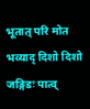भूतात् परि मोत भव्याद् दिशो दिशो जङ्गिडः पात्व्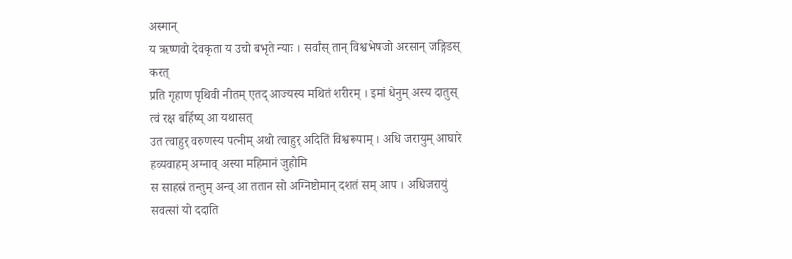अस्मान्
य ऋष्णवो देवकृता य उचो बभृते न्याः । सर्वांस् तान् विश्वभेषजो अरसान् जङ्गिडस् करत्
प्रति गृहाण पृथिवी नीतम् एतद् आज्यस्य मथितं शरीरम् । इमां धेनुम् अस्य दातुस् त्वं रक्ष बर्हिष्य् आ यथासत्
उत त्वाहुर् वरुणस्य पत्नीम् अथो त्वाहुर् अदितिं विश्वरूपाम् । अधि जरायुम् आघारे हव्यवाहम् अग्नाव् अस्या महिमानं जुहोमि
स साहस्रं तन्तुम् अन्व् आ ततान सो अग्निष्टोमान् दशतं सम् आप । अधिजरायुं सवत्सां यो ददाति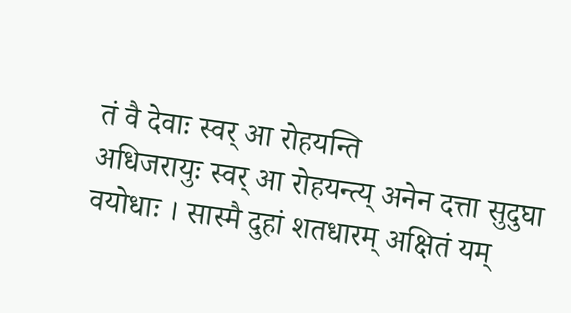तं वै देवाः स्वर् आ रोहयन्ति
अधिजरायुः स्वर् आ रोहयन्त्य् अनेन दत्ता सुदुघा वयोधाः । सास्मै दुहां शतधारम् अक्षितं यम्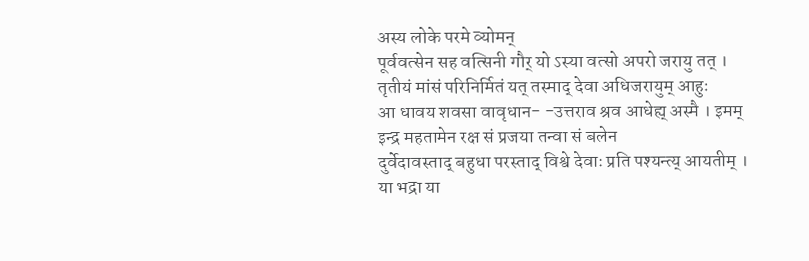अस्य लोके परमे व्योमन्
पूर्ववत्सेन सह वत्सिनी गौर् यो ऽस्या वत्सो अपरो जरायु तत् । तृतीयं मांसं परिनिर्मितं यत् तस्माद् देवा अधिजरायुम् आहुः
आ धावय शवसा वावृधान- -उत्तराव श्रव आधेह्य् अस्मै । इमम् इन्द्र महतामेन रक्ष सं प्रजया तन्वा सं बलेन
दुर्वेदावस्ताद् बहुधा परस्ताद् विश्वे देवाः प्रति पश्यन्त्य् आयतीम् । या भद्रा या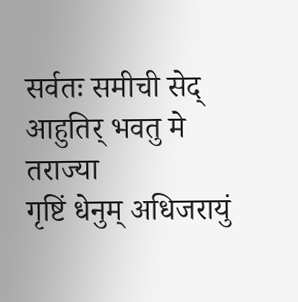सर्वतः समीची सेद् आहुतिर् भवतु मे तराज्या
गृष्टिं धेनुम् अधिजरायुं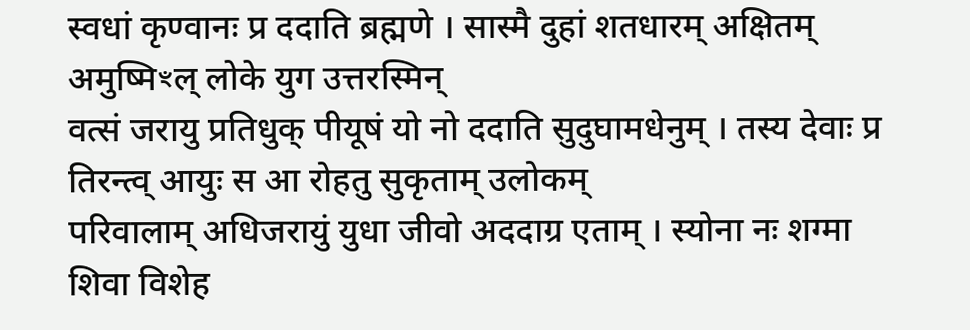स्वधां कृण्वानः प्र ददाति ब्रह्मणे । सास्मै दुहां शतधारम् अक्षितम् अमुष्मिꣳल् लोके युग उत्तरस्मिन्
वत्सं जरायु प्रतिधुक् पीयूषं यो नो ददाति सुदुघामधेनुम् । तस्य देवाः प्र तिरन्त्व् आयुः स आ रोहतु सुकृताम् उलोकम्
परिवालाम् अधिजरायुं युधा जीवो अददाग्र एताम् । स्योना नः शग्मा शिवा विशेह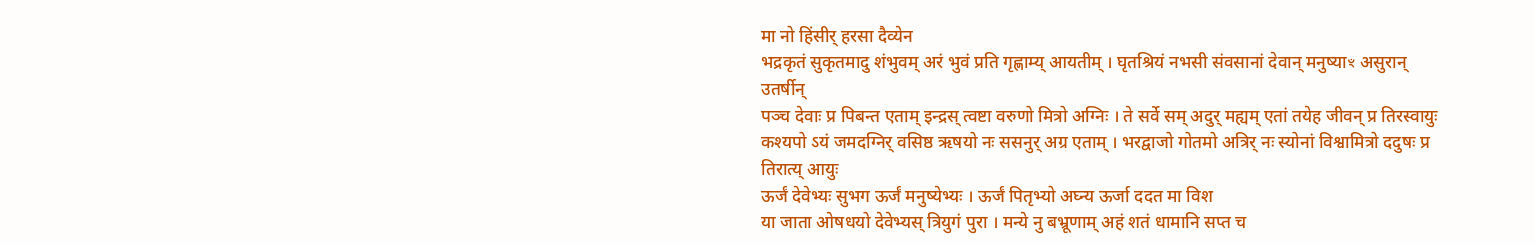मा नो हिंसीर् हरसा दैव्येन
भद्रकृतं सुकृतमादु शंभुवम् अरं भुवं प्रति गृह्णाम्य् आयतीम् । घृतश्रियं नभसी संवसानां देवान् मनुष्याꣳ असुरान् उतर्षीन्
पञ्च देवाः प्र पिबन्त एताम् इन्द्रस् त्वष्टा वरुणो मित्रो अग्निः । ते सर्वे सम् अदुर् मह्यम् एतां तयेह जीवन् प्र तिरस्वायुः
कश्यपो ऽयं जमदग्निर् वसिष्ठ ऋषयो नः ससनुर् अग्र एताम् । भरद्वाजो गोतमो अत्रिर् नः स्योनां विश्वामित्रो ददुषः प्र तिरात्य् आयुः
ऊर्जं देवेभ्यः सुभग ऊर्जं मनुष्येभ्यः । ऊर्जं पितृभ्यो अघ्न्य ऊर्जा ददत मा विश
या जाता ओषधयो देवेभ्यस् त्रियुगं पुरा । मन्ये नु बभ्रूणाम् अहं शतं धामानि सप्त च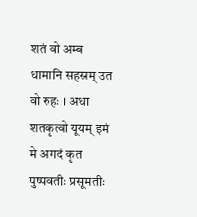शतं वो अम्ब धामानि सहस्रम् उत वो रुहः । अधा शतकृत्वो यूयम् इमं मे अगदं कृत
पुष्पवतीः प्रसूमतीः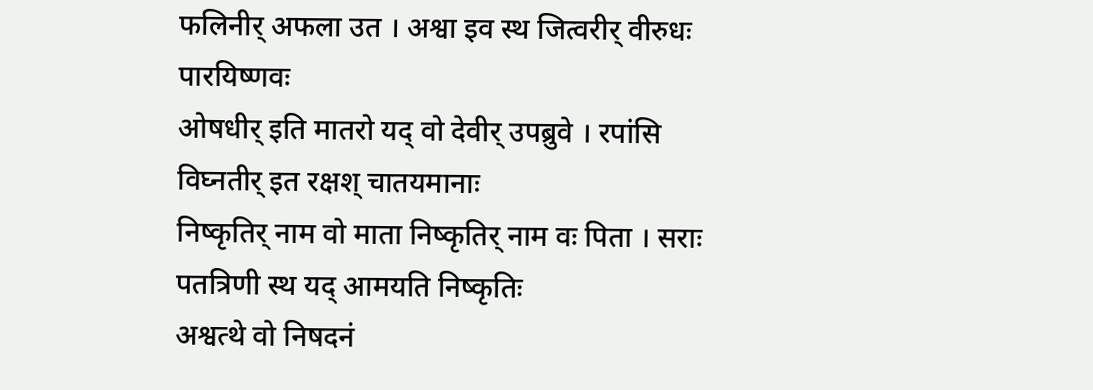फलिनीर् अफला उत । अश्वा इव स्थ जित्वरीर् वीरुधः पारयिष्णवः
ओषधीर् इति मातरो यद् वो देवीर् उपब्रुवे । रपांसि विघ्नतीर् इत रक्षश् चातयमानाः
निष्कृतिर् नाम वो माता निष्कृतिर् नाम वः पिता । सराः पतत्रिणी स्थ यद् आमयति निष्कृतिः
अश्वत्थे वो निषदनं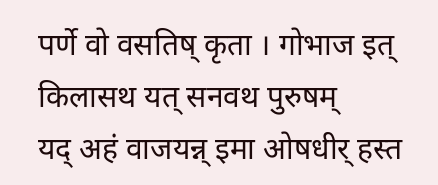पर्णे वो वसतिष् कृता । गोभाज इत् किलासथ यत् सनवथ पुरुषम्
यद् अहं वाजयन्न् इमा ओषधीर् हस्त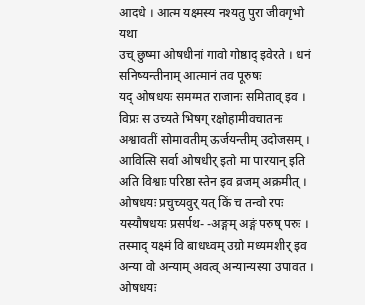आदधे । आत्म यक्ष्मस्य नश्यतु पुरा जीवगृभो यथा
उच् छुष्मा ओषधीनां गावो गोष्ठाद् इवेरते । धनं सनिष्यन्तीनाम् आत्मानं तव पूरुषः
यद् ओषधयः समग्मत राजानः समिताव् इव । विप्रः स उच्यते भिषग् रक्षोहामीवचातनः
अश्वावतीं सोमावतीम् ऊर्जयन्तीम् उदोजसम् । आवित्सि सर्वा ओषधीर् इतो मा पारयान् इति
अति विश्वाः परिष्ठा स्तेन इव व्रजम् अक्रमीत् । ओषधयः प्रचुच्यवुर् यत् किं च तन्वो रपः
यस्यौषधयः प्रसर्पथ- -अङ्गम् अङ्गं परुष् परुः । तस्माद् यक्ष्मं वि बाधध्वम् उग्रो मध्यमशीर् इव
अन्या वो अन्याम् अवत्व् अन्यान्यस्या उपावत । ओषधयः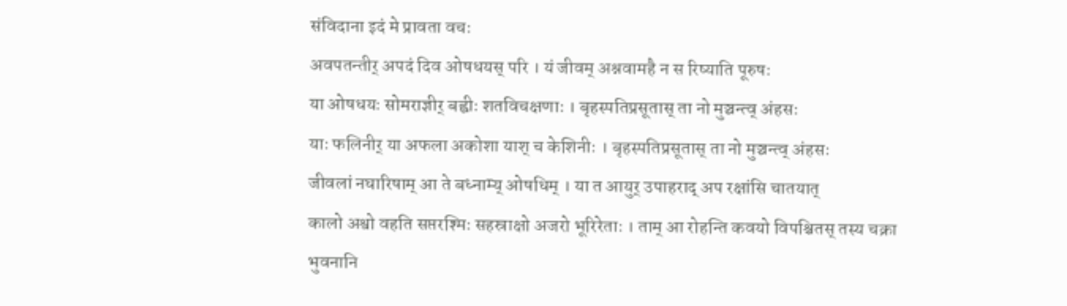संविदाना इदं मे प्रावता वचः
अवपतन्तीर् अपदं दिव ओषधयस् परि । यं जीवम् अश्नवामहै न स रिष्याति पूरुषः
या ओषधयः सोमराज्ञीर् बह्वीः शतविचक्षणाः । बृहस्पतिप्रसूतास् ता नो मुञ्चन्त्व् अंहसः
याः फलिनीर् या अफला अकोशा याश् च केशिनीः । बृहस्पतिप्रसूतास् ता नो मुञ्चन्त्व् अंहसः
जीवलां नघारिषाम् आ ते बध्नाम्य् ओषधिम् । या त आयुर् उपाहराद् अप रक्षांसि चातयात्
कालो अश्वो वहति सप्तरश्मिः सहस्राक्षो अजरो भूरिरेताः । ताम् आ रोहन्ति कवयो विपश्चितस् तस्य चक्रा भुवनानि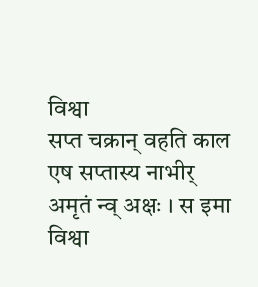विश्वा
सप्त चक्रान् वहति काल एष सप्तास्य नाभीर् अमृतं न्व् अक्षः । स इमा विश्वा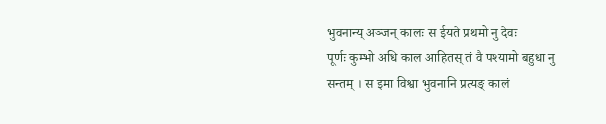भुवनान्य् अञ्जन् कालः स ईयते प्रथमो नु देवः
पूर्णः कुम्भो अधि काल आहितस् तं वै पश्यामो बहुधा नु सन्तम् । स इमा विश्वा भुवनानि प्रत्यङ् कालं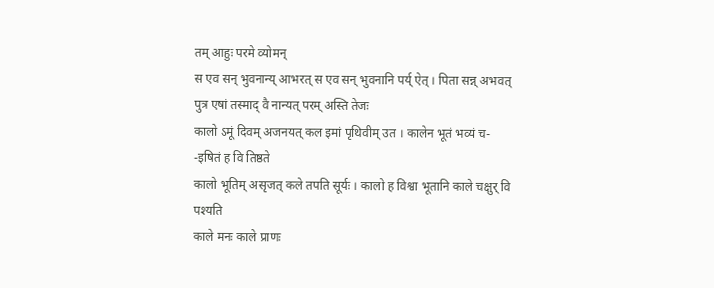तम् आहुः परमे व्योमन्
स एव सन् भुवनान्य् आभरत् स एव सन् भुवनानि पर्य् ऐत् । पिता सन्न् अभवत् पुत्र एषां तस्माद् वै नान्यत् परम् अस्ति तेजः
कालो ऽमूं दिवम् अजनयत् कल इमां पृथिवीम् उत । कालेन भूतं भव्यं च- -इषितं ह वि तिष्ठते
कालो भूतिम् असृजत् कले तपति सूर्यः । कालो ह विश्वा भूतानि काले चक्षुर् वि पश्यति
काले मनः काले प्राणः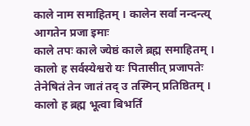काले नाम समाहितम् । कालेन सर्वा नन्दन्त्य् आगतेन प्रजा इमाः
काले तपः काले ज्येष्ठं काले ब्रह्म समाहितम् । कालो ह सर्वस्येश्वरो यः पितासीत् प्रजापतेः
तेनेषितं तेन जातं तद् उ तस्मिन् प्रतिष्ठितम् । कालो ह ब्रह्म भूत्वा बिभर्ति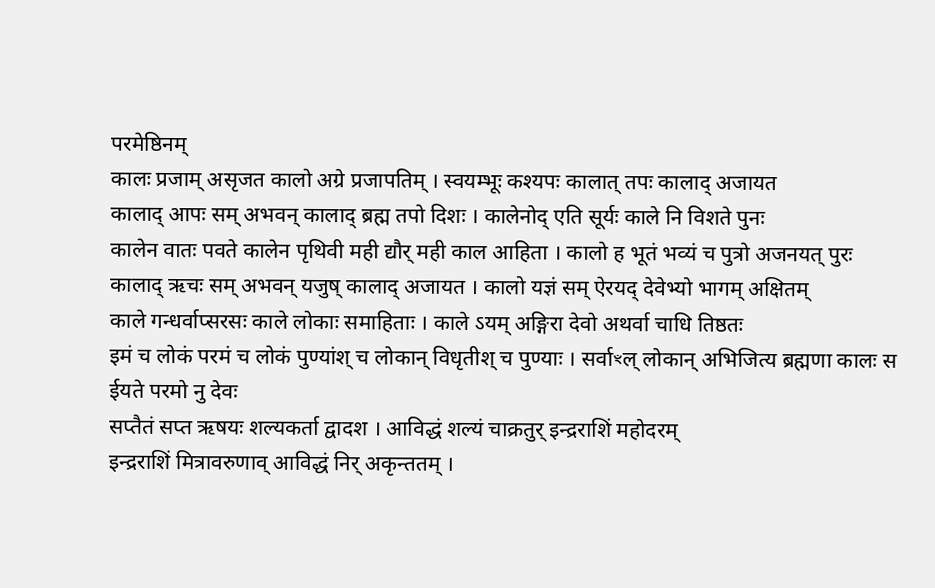परमेष्ठिनम्
कालः प्रजाम् असृजत कालो अग्रे प्रजापतिम् । स्वयम्भूः कश्यपः कालात् तपः कालाद् अजायत
कालाद् आपः सम् अभवन् कालाद् ब्रह्म तपो दिशः । कालेनोद् एति सूर्यः काले नि विशते पुनः
कालेन वातः पवते कालेन पृथिवी मही द्यौर् मही काल आहिता । कालो ह भूतं भव्यं च पुत्रो अजनयत् पुरः
कालाद् ऋचः सम् अभवन् यजुष् कालाद् अजायत । कालो यज्ञं सम् ऐरयद् देवेभ्यो भागम् अक्षितम्
काले गन्धर्वाप्सरसः काले लोकाः समाहिताः । काले ऽयम् अङ्गिरा देवो अथर्वा चाधि तिष्ठतः
इमं च लोकं परमं च लोकं पुण्यांश् च लोकान् विधृतीश् च पुण्याः । सर्वाꣳल् लोकान् अभिजित्य ब्रह्मणा कालः स ईयते परमो नु देवः
सप्तैतं सप्त ऋषयः शल्यकर्ता द्वादश । आविद्धं शल्यं चाक्रतुर् इन्द्रराशिं महोदरम्
इन्द्रराशिं मित्रावरुणाव् आविद्धं निर् अकृन्ततम् ।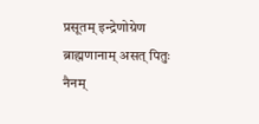प्रसूतम् इन्द्रेणोग्रेण ब्राह्मणानाम् असत् पितुः
नैनम्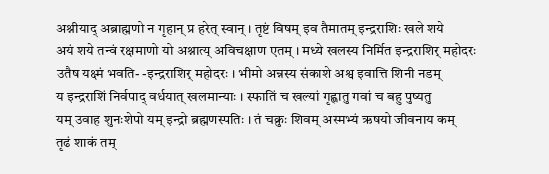अश्नीयाद् अब्राह्मणो न गृहान् प्र हरेत् स्वान् । तृष्टं विषम् इव तैमातम् इन्द्रराशिः खले शये
अयं शये तन्वं रक्षमाणो यो अश्नात्य् अविचक्षाण एतम् । मध्ये खलस्य निर्मित इन्द्रराशिर् महोदरः
उतैष यक्ष्मं भवति- -इन्द्रराशिर् महोदरः । भीमो अन्नस्य संकाशे अश्व इवात्ति शिनी नडम्
य इन्द्रराशिं निर्वपाद् वर्धयात् खलमान्याः । स्फातिं च खल्यां गृह्णातु गवां च बहु पुष्यतु
यम् उवाह शुनःशेपो यम् इन्द्रो ब्रह्मणस्पतिः । तं चक्रुः शिवम् अस्मभ्यं ऋषयो जीवनाय कम्
तृढं शाकं तम्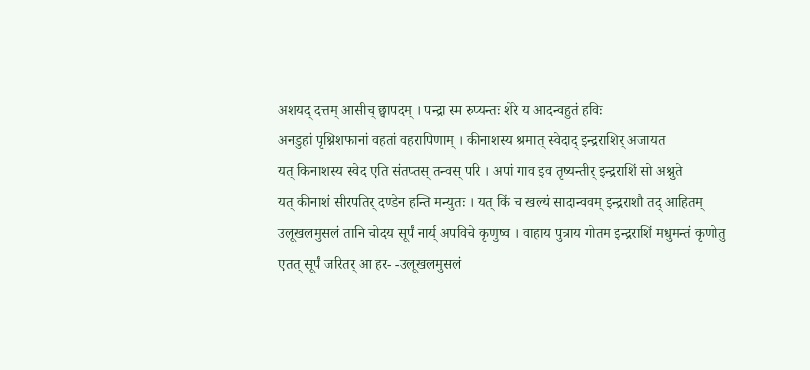अशयद् दत्तम् आसीच् छ्वापदम् । पन्द्रा स्म रुप्यन्तः शेरे य आदन्वहुतं हविः
अनडुहां पृश्निशफानां वहतां वहरापिणाम् । कीनाशस्य श्रमात् स्वेदाद् इन्द्रराशिर् अजायत
यत् किनाशस्य स्वेद एति संतप्तस् तन्वस् परि । अपां गाव इव तृष्यन्तीर् इन्द्रराशिं सो अश्नुते
यत् कीनाशं सीरपतिर् दण्डेन हन्ति मन्युतः । यत् किं च खल्यं सादान्ववम् इन्द्रराशौ तद् आहितम्
उलूखलमुसलं तानि चोदय सूर्पं नार्य् अपविचे कृणुष्व । वाहाय पुत्राय गोतम इन्द्रराशिं मधुमन्तं कृणोतु
एतत् सूर्पं जरितर् आ हर- -उलूखलमुसलं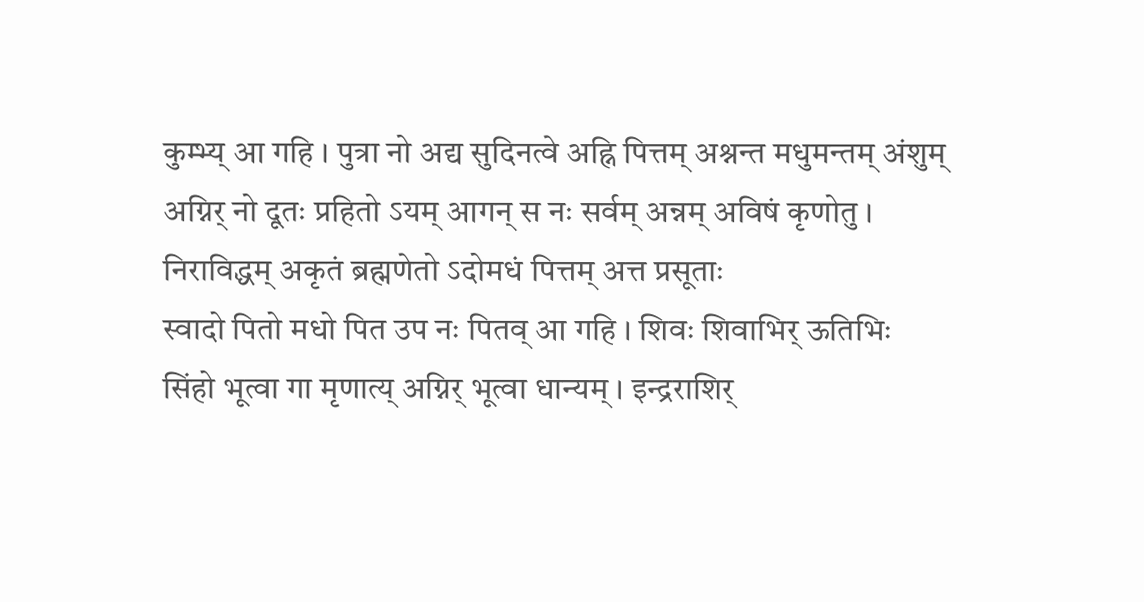कुम्भ्य् आ गहि । पुत्रा नो अद्य सुदिनत्वे अह्नि पित्तम् अश्नन्त मधुमन्तम् अंशुम्
अग्निर् नो दूतः प्रहितो ऽयम् आगन् स नः सर्वम् अन्नम् अविषं कृणोतु । निराविद्धम् अकृतं ब्रह्मणेतो ऽदोमधं पित्तम् अत्त प्रसूताः
स्वादो पितो मधो पित उप नः पितव् आ गहि । शिवः शिवाभिर् ऊतिभिः
सिंहो भूत्वा गा मृणात्य् अग्निर् भूत्वा धान्यम् । इन्द्रराशिर्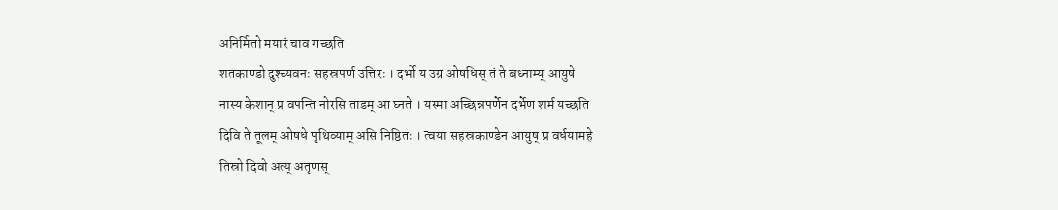अनिर्मितो मयारं चाव गच्छति
शतकाण्डो दुश्च्यवनः सहस्रपर्ण उत्तिरः । दर्भो य उग्र ओषधिस् तं ते बध्नाम्य् आयुषे
नास्य केशान् प्र वपन्ति नोरसि ताडम् आ घ्नते । यस्मा अच्छिन्नपर्णेन दर्भेण शर्म यच्छति
दिवि ते तूलम् ओषधे पृथिव्याम् असि निष्ठितः । त्वया सहस्रकाण्डेन आयुष् प्र वर्धयामहे
तिस्रो दिवो अत्य् अतृणस्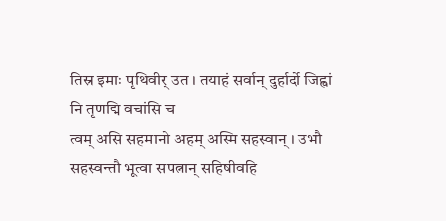तिस्र इमाः पृथिवीर् उत । तयाहं सर्वान् दुर्हार्दो जिह्वां नि तृणद्मि वचांसि च
त्वम् असि सहमानो अहम् अस्मि सहस्वान् । उभौ सहस्वन्तौ भूत्वा सपत्नान् सहिषीवहि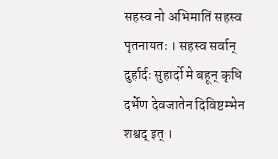सहस्व नो अभिमातिं सहस्व पृतनायतः । सहस्व सर्वान् दुर्हार्दः सुहार्दो मे बहून् कृधि
दर्भेण देवजातेन दिविष्टम्भेन शश्वद् इत् ।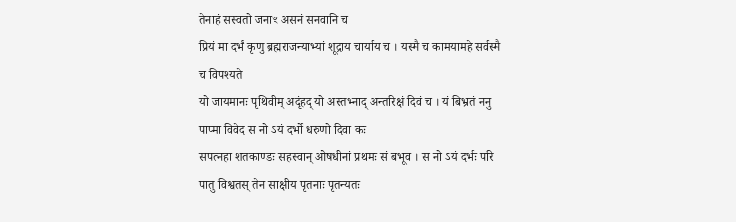तेनाहं सस्वतो जनाꣳ असनं सनवानि च
प्रियं मा दर्भं कृणु ब्रह्मराजन्याभ्यां शूद्राय चार्याय च । यस्मै च कामयामहे सर्वस्मै च विपश्यते
यो जायमानः पृथिवीम् अदृंहद् यो अस्तभ्नाद् अन्तरिक्षं दिवं च । यं बिभ्रतं ननु पाप्मा विवेद स नो ऽयं दर्भो धरुणो दिवा कः
सपत्नहा शतकाण्डः सहस्वान् ओषधीनां प्रथमः सं बभूव । स नो ऽयं दर्भः परि पातु विश्वतस् तेन साक्षीय पृतनाः पृतन्यतः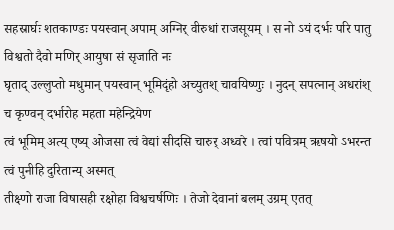सहस्रार्घः शतकाण्डः पयस्वान् अपाम् अग्निर् वीरुधां राजसूयम् । स नो ऽयं दर्भः परि पातु विश्वतो दैवो मणिर् आयुषा सं सृजाति नः
घृताद् उल्लुप्तो मधुमान् पयस्वान् भूमिदृंहो अच्युतश् चावयिष्णुः । नुदन् सपत्नान् अधरांश् च कृण्वन् दर्भारोह महता महेन्द्रियेण
त्वं भूमिम् अत्य् एष्य् ओजसा त्वं वेद्यां सीदसि चारुर् अध्वरे । त्वां पवित्रम् ऋषयो ऽभरन्त त्वं पुनीहि दुरितान्य् अस्मत्
तीक्ष्णो राजा विषासही रक्षोहा विश्वचर्षणिः । तेजो देवानां बलम् उग्रम् एतत्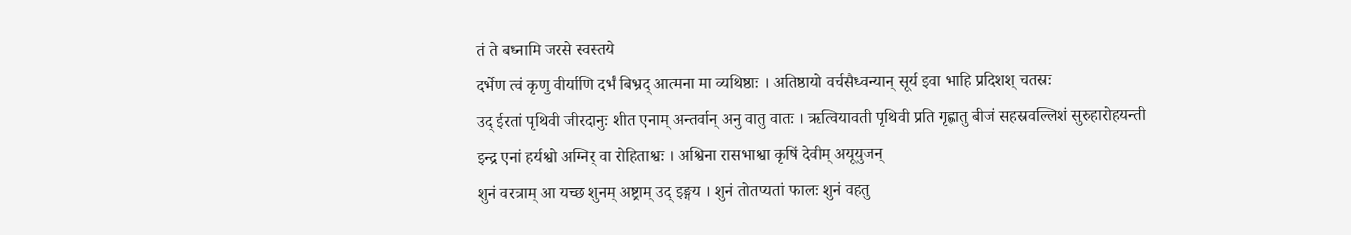तं ते बध्नामि जरसे स्वस्तये
दर्भेण त्वं कृणु वीर्याणि दर्भं बिभ्रद् आत्मना मा व्यथिष्ठाः । अतिष्ठायो वर्चसैध्वन्यान् सूर्य इवा भाहि प्रदिशश् चतस्रः
उद् ईरतां पृथिवी जीरदानुः शीत एनाम् अन्तर्वान् अनु वातु वातः । ऋत्वियावती पृथिवी प्रति गृह्णातु बीजं सहस्रवल्लिशं सुरुहारोहयन्ती
इन्द्र एनां हर्यश्वो अग्निर् वा रोहिताश्वः । अश्विना रासभाश्वा कृषिं देवीम् अयूयुजन्
शुनं वरत्राम् आ यच्छ शुनम् अष्ट्राम् उद् इङ्गय । शुनं तोतप्यतां फालः शुनं वहतु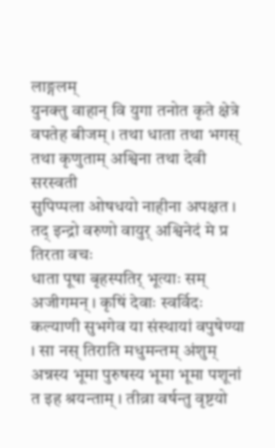लाङ्गलम्
युनक्तु वाहान् वि युगा तनोत कृते क्षेत्रे वपतेह बीजम् । तथा धाता तथा भगस् तथा कृणुताम् अश्विना तथा देवी सरस्वती
सुपिप्पला ओषधयो नाहीना अपक्षत । तद् इन्द्रो वरुणो वायुर् अश्विनेदं मे प्र तिरता वचः
धाता पूषा बृहस्पतिर् भूत्याः सम् अजीगमन् । कृषिं देवाः स्वर्विदः
कल्याणी सुभगेव या संस्थायां वपुषेण्या । सा नस् तिराति मधुमन्तम् अंशुम्
अन्नस्य भूमा पुरुषस्य भूमा भूमा पशूनां त इह श्रयन्ताम् । तीव्रा वर्षन्तु वृष्टयो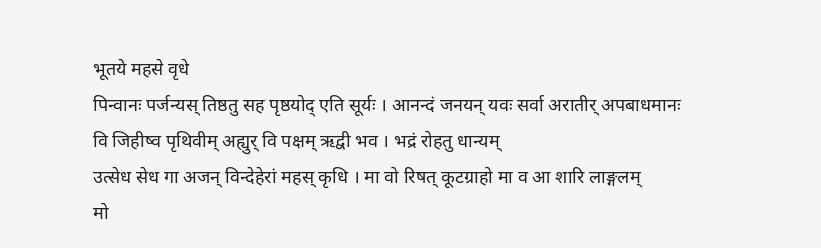भूतये महसे वृधे
पिन्वानः पर्जन्यस् तिष्ठतु सह पृष्ठयोद् एति सूर्यः । आनन्दं जनयन् यवः सर्वा अरातीर् अपबाधमानः
वि जिहीष्व पृथिवीम् अह्युर् वि पक्षम् ऋद्वी भव । भद्रं रोहतु धान्यम्
उत्सेध सेध गा अजन् विन्देहेरां महस् कृधि । मा वो रिषत् कूटग्राहो मा व आ शारि लाङ्गलम्
मो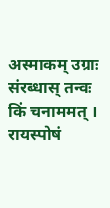अस्माकम् उग्राः संरब्धास् तन्वः किं चनाममत् । रायस्पोषं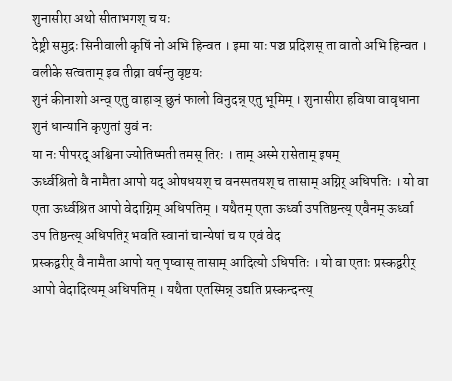शुनासीरा अथो सीताभगश् च यः
देष्ट्री समुद्रः सिनीवाली कृषिं नो अभि हिन्वत । इमा याः पञ्च प्रदिशस् ता वातो अभि हिन्वत । वलीके सत्वताम् इव तीव्रा वर्षन्तु वृष्टयः
शुनं कीनाशो अन्व् एतु वाहाञ् छुनं फालो विनुदन्न् एतु भूमिम् । शुनासीरा हविषा वावृधाना शुनं धान्यानि कृणुतां युवं नः
या नः पीपरद् अश्विना ज्योतिष्मती तमस् तिरः । ताम् अस्मे रासेताम् इषम्
ऊर्ध्वश्रितो वै नामैता आपो यद् ओषधयश् च वनस्पतयश् च तासाम् अग्निर् अधिपतिः । यो वा एता ऊर्ध्वश्रित आपो वेदाग्निम् अधिपतिम् । यथैतम् एता ऊर्ध्वा उपतिष्ठन्त्य् एवैनम् ऊर्ध्वा उप तिष्ठन्त्य् अधिपतिर् भवति स्वानां चान्येषां च य एवं वेद
प्रस्कद्वरीर् वै नामैता आपो यत् पृष्वास् तासाम् आदित्यो ऽधिपतिः । यो वा एताः प्रस्कद्वरीर् आपो वेदादित्यम् अधिपतिम् । यथैता एतस्मिन्न् उद्यति प्रस्कन्दन्त्य्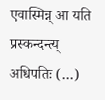एवास्मिन्न् आ यति प्रस्कन्दन्त्य् अधिपतिः (…)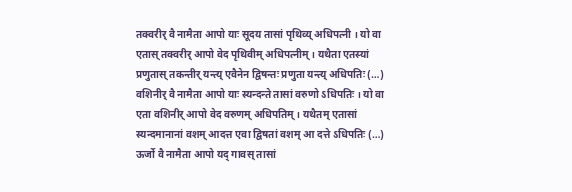तक्वरीर् वै नामैता आपो याः सूदय तासां पृथिव्य् अधिपत्नी । यो वा एतास् तक्वरीर् आपो वेद पृथिवीम् अधिपत्नीम् । यथैता एतस्यां प्रणुतास् तकन्तीर् यन्त्य् एवैनेन द्विषन्तः प्रणुता यन्त्य् अधिपतिः (…)
वशिनीर् वै नामैता आपो याः स्यन्दन्ते तासां वरुणो ऽधिपतिः । यो वा एता वशिनीर् आपो वेद वरुणम् अधिपतिम् । यथैतम् एतासां स्यन्दमानानां वशम् आदत्त एवा द्विषतां वशम् आ दत्ते ऽधिपतिः (…)
ऊर्जो वै नामैता आपो यद् गावस् तासां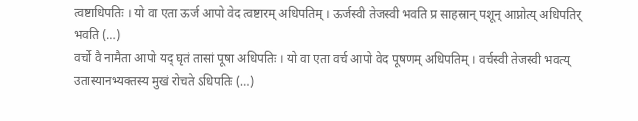त्वष्टाधिपतिः । यो वा एता ऊर्ज आपो वेद त्वष्टारम् अधिपतिम् । ऊर्जस्वी तेजस्वी भवति प्र साहस्रान् पशून् आप्नोत्य् अधिपतिर् भवति (…)
वर्चो वै नामैता आपो यद् घृतं तासां पूषा अधिपतिः । यो वा एता वर्च आपो वेद पूषणम् अधिपतिम् । वर्चस्वी तेजस्वी भवत्य् उतास्यानभ्यक्तस्य मुखं रोचते ऽधिपतिः (…)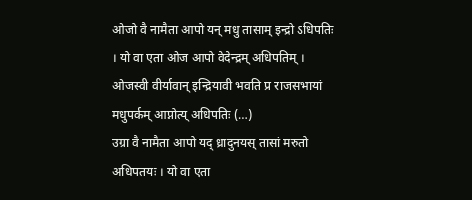ओजो वै नामैता आपो यन् मधु तासाम् इन्द्रो ऽधिपतिः । यो वा एता ओज आपो वेदेन्द्रम् अधिपतिम् । ओजस्वी वीर्यावान् इन्द्रियावी भवति प्र राजसभायां मधुपर्कम् आप्नोत्य् अधिपतिः (…)
उग्रा वै नामैता आपो यद् ध्रादुनयस् तासां मरुतो अधिपतयः । यो वा एता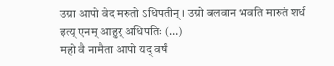उग्रा आपो वेद मरुतो ऽधिपतीन् । उग्रो बलवान भवति मारुतं शर्ध इत्य् एनम् आहुर् अधिपतिः (…)
महो वै नामैता आपो यद् वर्षं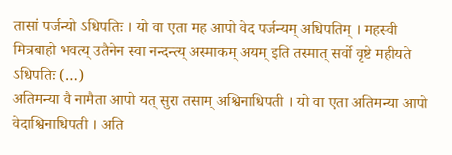तासां पर्जन्यो ऽधिपतिः । यो वा एता मह आपो वेद पर्जन्यम् अधिपतिम् । महस्वी मित्रबाहो भवत्य् उतैनेन स्वा नन्दन्त्य् अस्माकम् अयम् इति तस्मात् सर्वो वृष्टे महीयते ऽधिपतिः (…)
अतिमन्या वै नामैता आपो यत् सुरा तसाम् अश्विनाधिपती । यो वा एता अतिमन्या आपो वेदाश्विनाधिपती । अति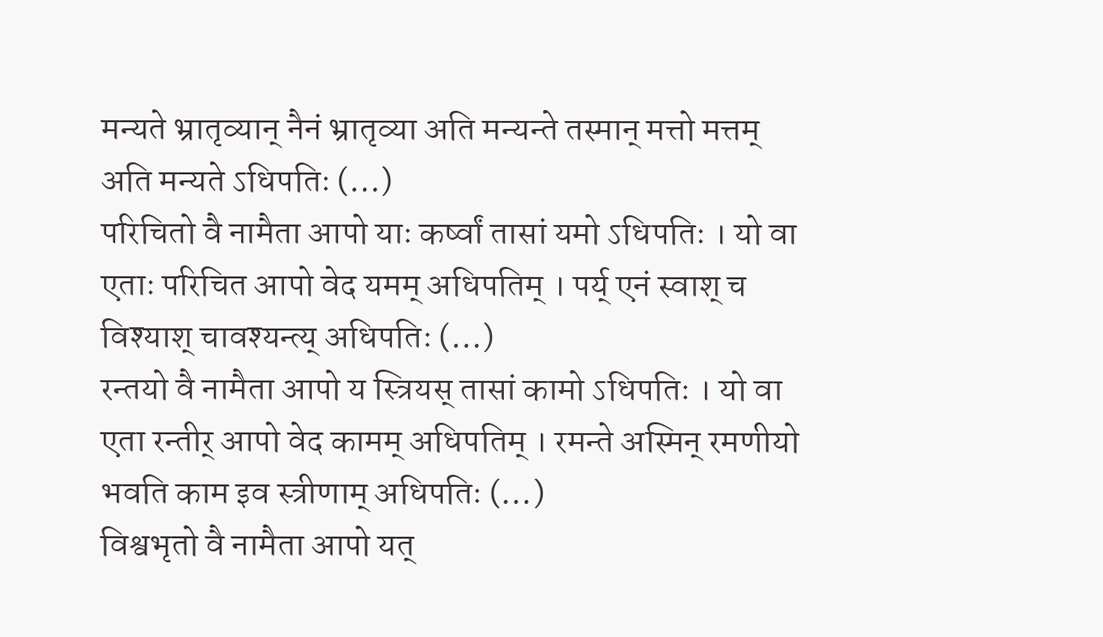मन्यते भ्रातृव्यान् नैनं भ्रातृव्या अति मन्यन्ते तस्मान् मत्तो मत्तम् अति मन्यते ऽधिपतिः (…)
परिचितो वै नामैता आपो याः कर्ष्वां तासां यमो ऽधिपतिः । यो वा एताः परिचित आपो वेद यमम् अधिपतिम् । पर्य् एनं स्वाश् च विश्याश् चावश्यन्त्य् अधिपतिः (…)
रन्तयो वै नामैता आपो य स्त्रियस् तासां कामो ऽधिपतिः । यो वा एता रन्तीर् आपो वेद कामम् अधिपतिम् । रमन्ते अस्मिन् रमणीयो भवति काम इव स्त्रीणाम् अधिपतिः (…)
विश्वभृतो वै नामैता आपो यत्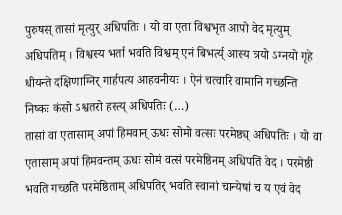पुरुषस् तासां मृत्युर् अधिपतिः । यो वा एता विश्वभृत आपो वेद मृत्युम् अधिपतिम् । विश्वस्य भर्ता भवति विश्वम् एनं बिभर्त्य् आस्य त्रयो ऽग्नयो गृहे धीयन्ते दक्षिणाग्निर् गार्हपत्य आहवनीयः । ऐनं चत्वारि वामानि गच्छन्ति निष्कः कंसो ऽश्वतरो हस्त्य् अधिपतिः (…)
तासां वा एतासाम् अपां हिमवान् ऊधः सोमो वत्सः परमेष्ठ्य् अधिपतिः । यो वा एतासाम् अपां हिमवन्तम् ऊधः सोमं वत्सं परमेष्ठिनम् अधिपतिं वेद । परमेष्ठी भवति गच्छति परमेष्ठिताम् अधिपतिर् भवति स्वानां चान्येषां च य एवं वेद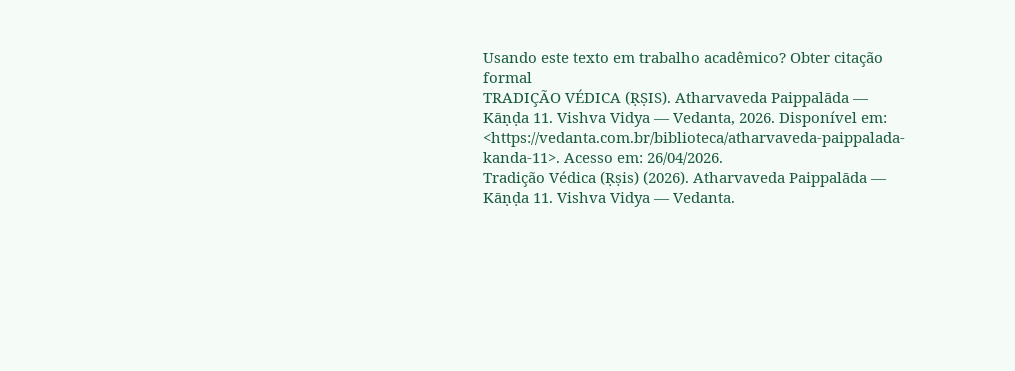Usando este texto em trabalho acadêmico? Obter citação formal
TRADIÇÃO VÉDICA (ṚṢIS). Atharvaveda Paippalāda — Kāṇḍa 11. Vishva Vidya — Vedanta, 2026. Disponível em: <https://vedanta.com.br/biblioteca/atharvaveda-paippalada-kanda-11>. Acesso em: 26/04/2026.
Tradição Védica (Ṛṣis) (2026). Atharvaveda Paippalāda — Kāṇḍa 11. Vishva Vidya — Vedanta.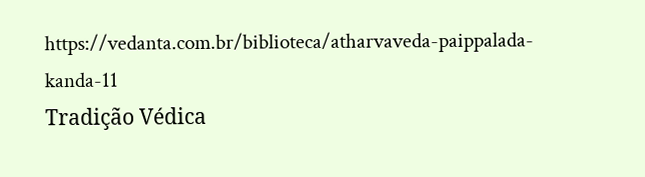https://vedanta.com.br/biblioteca/atharvaveda-paippalada-kanda-11
Tradição Védica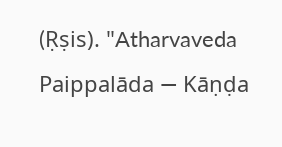(Ṛṣis). "Atharvaveda Paippalāda — Kāṇḍa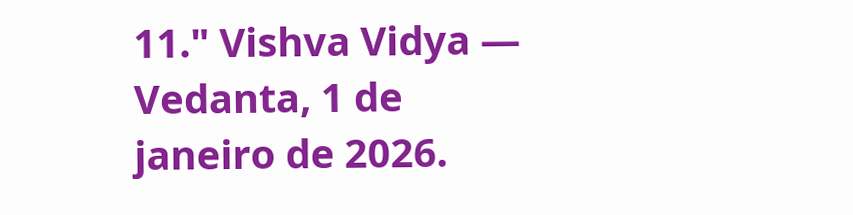11." Vishva Vidya — Vedanta, 1 de janeiro de 2026.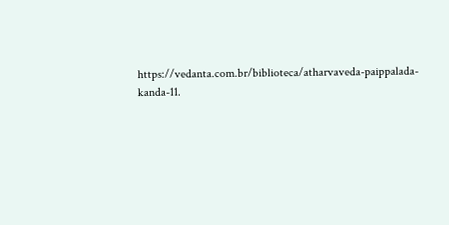https://vedanta.com.br/biblioteca/atharvaveda-paippalada-kanda-11.